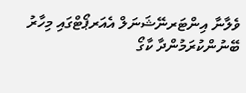ވެލާނާ އިންޓަރނޭޝަނަލް އެއަރޕޯޓްގައި މިހާރު ބޭނުންކުރަމުންދާ ކާގޯ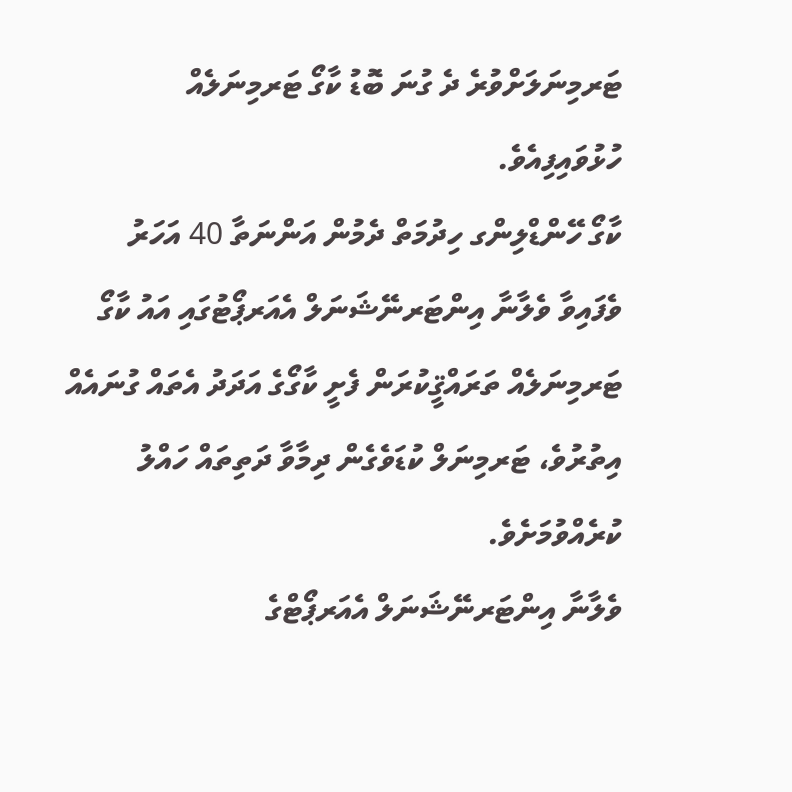ޓަރމިނަލަށްވުރެ ދެ ގުނަ ބޮޑު ކާގޯ ޓަރމިނަލެއް ހުޅުވައިފިއެވެ.
ކާގޯ ހޭންޑްލިންގ ހިދުމަތް ދެމުން އަންނަތާ 40 އަހަރު ވެފައިވާ ވެލާނާ އިންޓަރނޭޝަނަލް އެއަރޕޯޓުގައި އައު ކާގޯ ޓަރމިނަލެއް ތަރައްޤީކުރަން ފެށީ ކާގޯގެ އަދަދު އެތައް ގުނައެއް އިތުރުވެ، ޓަރމިނަލް ކުޑަވެގެން ދިމާވާ ދަތިތައް ހައްލު ކުރެއްވުމަށެވެ.
ވެލާނާ އިންޓަރނޭޝަނަލް އެއަރޕޯޓްގެ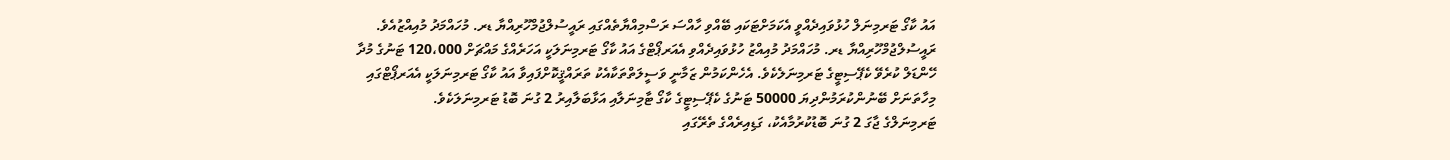އައު ކާގޯ ޓަރމިނަލް ހުޅުވައިދެއްވީ އެކަމަށްޓަކައި ބޭއްވި ހާއްސަ ރަސްމިއްޔާތެއްގައި ރައީސުލްޖުމްހޫރިއްޔާ ޑރ. މުހައްމަދު މުއިއްޒުއެވެ.
ރައީސުލްޖުމްހޫރިއްޔާ ޑރ. މުހައްމަދު މުއިއްޒު ހުޅުވައިދެއްވި އެއަރޕޯޓްގެ އައު ކާގޯ ޓަރމިނަލަކީ އަހަރެއްގެ މައްޗަށް 120،000 ޓަނުގެ މުދާ ހޭންޑަލް ކުރެވޭ ކެޕޭސިޓީގެ ޓަރމިނަލެކެވެ. އެހެންކަމުން ޒަމާނީ ވަސީލަތްތަކާއެކު ތަރައްޤީކޮށްފައިވާ އައު ކާގޯ ޓަރމިނަލަކީ އެއަރޕޯޓްގައި މިހާތަނަށް ބޭނުންކުރަމުންދިޔަ 50000 ޓަނުގެ ކެޕޭސިޓީގެ ކާގޯ ޓާމިނަލާއި އަޅާބަލާއިރު 2 ގުނަ ބޮޑު ޓަރމިނަލަކެވެ.
ޓަރމިނަލްގެ ޖާގަ 2 ގުނަ ބޮޑުކުރުމާއެކު، ގަޑިއިރެއްގެ ތެރޭގައި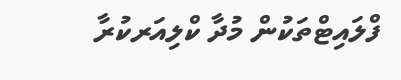ފްލައިޓްތަކުން މުދާ ކްލިއަރކުރާ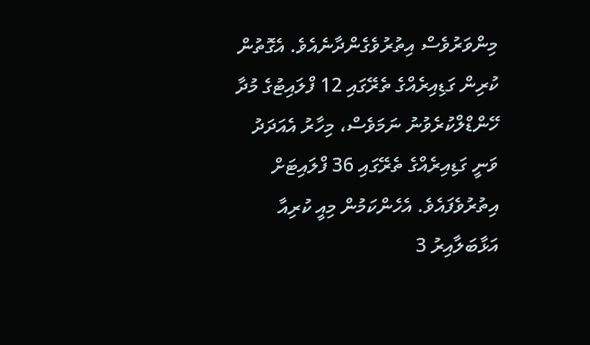މިންވަރުވެސް އިތުރުވެގެންދާނެއެވެ. އެގޮތުން ކުރިން ގަޑިއިރެއްގެ ތެރޭގައި 12 ފްލައިޓުގެ މުދާ ހޭންޑްލްކުރެވުނު ނަމަވެސް، މިހާރު އެއަދަދު ވަނީ ގަޑިއިރެއްގެ ތެރޭގައި 36 ފްލައިޓަށް އިތުރުވެފައެވެ. އެހެންކަމުން މިއީ ކުރިއާ އަޅާބަލާއިރު 3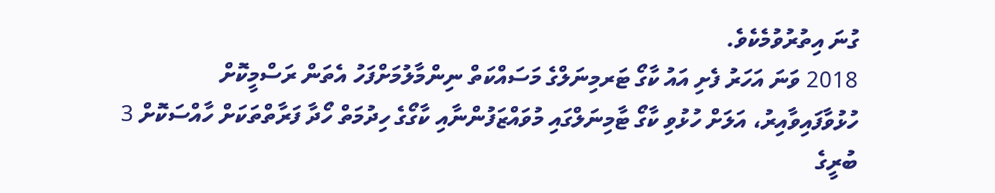ގުނަ އިތުރުވުމެކެވެ.
2018 ވަނަ އަހަރު ފެށި އައު ކާގޯ ޓަރމިނަލްގެ މަސައްކަތް ނިންމާލުމަށްފަހު އެތަން ރަސްމީކޮށް ހުޅުވާފައިވާއިރު، އަލަށް ހުޅުވި ކާގޯ ޓާމިނަލްގައި މުވައްޒަފުންނާއި ކާގޯގެ ހިދުމަތް ހޯދާ ފަރާތްތަކަށް ހާއްސަކޮށް 3 ބުރީގެ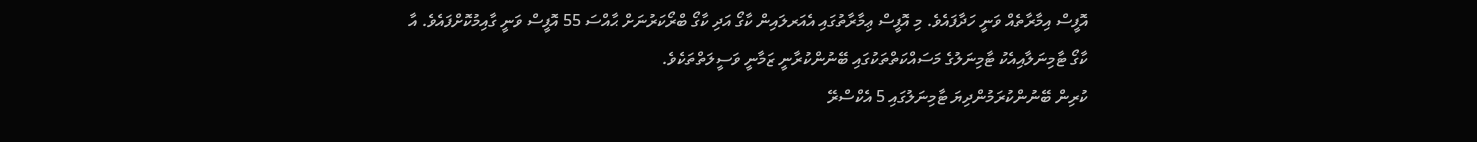އޮފީސް އިމާރާތެއް ވަނީ ހަދާފައެވެ. މި އޮފީސް ޢިމާރާތުގައި އެއަރލައިން ކާގޯ އަދި ކާގޯ ބްރޯކަރުނަށް ޙާއްސަ 55 އޮފީސް ވަނީ ގާއިމުކޮށްފައެވެ. އާ ކާގޯ ޓާމިނަލާއިއެކު ޓާމިނަލުގެ މަސައްކަތްތަކުގައި ބޭނުންކުރާނީ ޒަމާނީ ވަސީލަތްތަކެވެ.
ކުރިން ބޭނުންކުރަމުންދިޔަ ޓާމިނަލުގައި 5 އެކްސްރޭ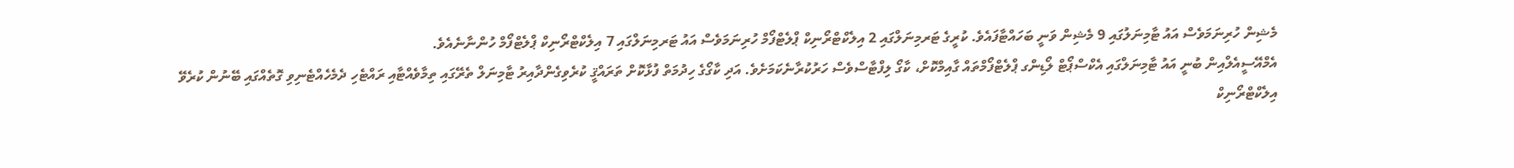މެޝިން ހުރިނަމަވެސް އައު ޓާމިނަލުގައި 9 މެޝިން ވަނީ ބަހައްޓާފައެވެ. ކުރީގެ ޓަރމިނަލްގައި 2 އިލެކްޓްރޯނިކް ޕްލެޓްފޯމް ހުރިނަމަވެސް އައު ޓަރމިނަލްގައި 7 އިލެކްޓްރޯނިކް ޕްލެޓްފޯމް ހުންނާނެއެވެ.
އެމްއޭސީއެލްއިން ބުނީ އައު ޓާމިނަލްގައި އެކްސްޕޯޓް ލޯޑިންގ ޕްލެޓްފޯމްތައް ގާއިމްކޮށް، ކާގޯ ލިފްޓާސްވެސް ހަރުކުރާނެކަމަށެވެ. އަދި ކާގޯގެ ހިދުމަތް ފުޅާކޮށް ތަރައްޤީ ކުރެވިގެންދާއިރު ޓާމިނަލް ތެރޭގައި ތިމާވެއްޓާއި ރައްޓެހި ދެމެހެއްޓެނިވި ގޮތެއްގައި ބޭނުން ކުރެވޭ އިލެކްޓްރޯނިކް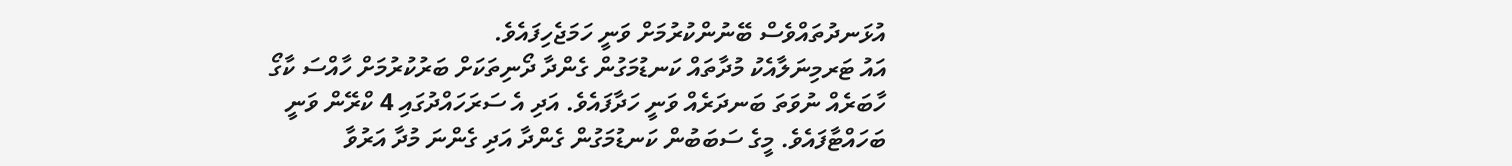އުޅަނދުތައްވެސް ބޭނުންކުރުމަށް ވަނީ ހަމަޖެހިފައެވެ.
އައު ޓަރމިނަލާއެކު މުދާތައް ކަނޑުމަގުން ގެންދާ ދޯނިތަކަށް ބަރުކުރުމަށް ހާއްސަ ކާގޯ ހާބަރެއް ނުވަތަ ބަނދަރެއް ވަނީ ހަދާފައެވެ. އަދި އެ ސަރަހައްދުގައި 4 ކްރޭން ވަނީ ބަހައްޓާފައެވެ. މީގެ ސަބަބުން ކަނޑުމަގުން ގެންދާ އަދި ގެންނަ މުދާ އަރުވާ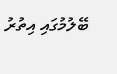ބޭލުމުގައި އިތުރު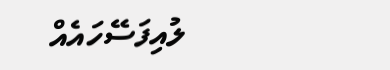ލުއިފަސޭހައެއް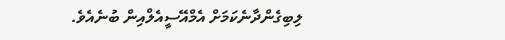ލިބިގެންދާނެކަމަށް އެމްއޭސީއެލްއިން ބުނެއެވެ.